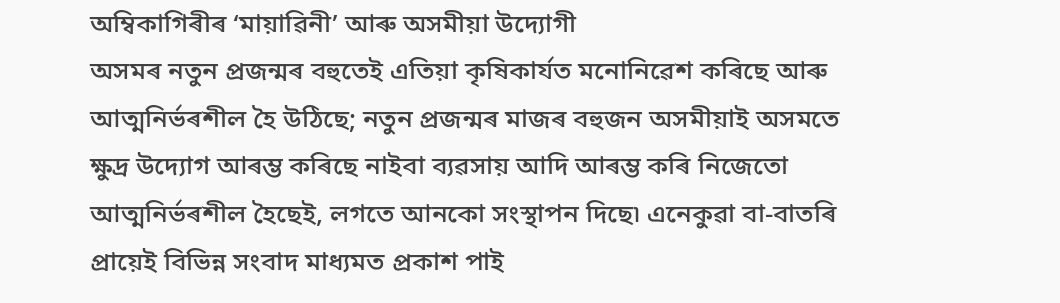অম্বিকাগিৰীৰ ‘মায়াৱিনী’ আৰু অসমীয়া উদ্যোগী
অসমৰ নতুন প্ৰজন্মৰ বহুতেই এতিয়া কৃষিকাৰ্যত মনোনিৱেশ কৰিছে আৰু আত্মনিৰ্ভৰশীল হৈ উঠিছে; নতুন প্ৰজন্মৰ মাজৰ বহুজন অসমীয়াই অসমতে ক্ষুদ্ৰ উদ্যোগ আৰম্ভ কৰিছে নাইবা ব্যৱসায় আদি আৰম্ভ কৰি নিজেতো আত্মনিৰ্ভৰশীল হৈছেই, লগতে আনকো সংস্থাপন দিছে৷ এনেকুৱা বা-বাতৰি প্ৰায়েই বিভিন্ন সংবাদ মাধ্যমত প্ৰকাশ পাই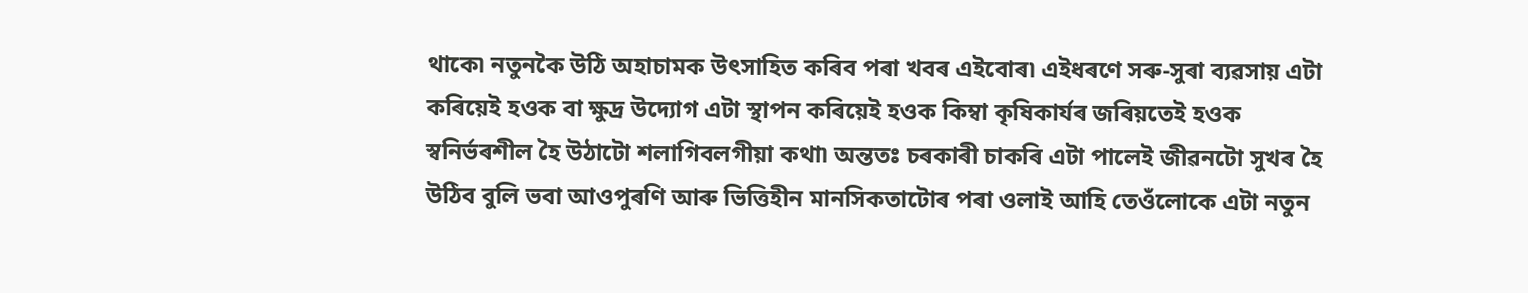থাকে৷ নতুনকৈ উঠি অহাচামক উৎসাহিত কৰিব পৰা খবৰ এইবোৰ৷ এইধৰণে সৰু-সুৰা ব্যৱসায় এটা কৰিয়েই হওক বা ক্ষুদ্ৰ উদ্যোগ এটা স্থাপন কৰিয়েই হওক কিম্বা কৃষিকাৰ্যৰ জৰিয়তেই হওক স্বনিৰ্ভৰশীল হৈ উঠাটো শলাগিবলগীয়া কথা৷ অন্ততঃ চৰকাৰী চাকৰি এটা পালেই জীৱনটো সুখৰ হৈ উঠিব বুলি ভবা আওপুৰণি আৰু ভিত্তিহীন মানসিকতাটোৰ পৰা ওলাই আহি তেওঁলোকে এটা নতুন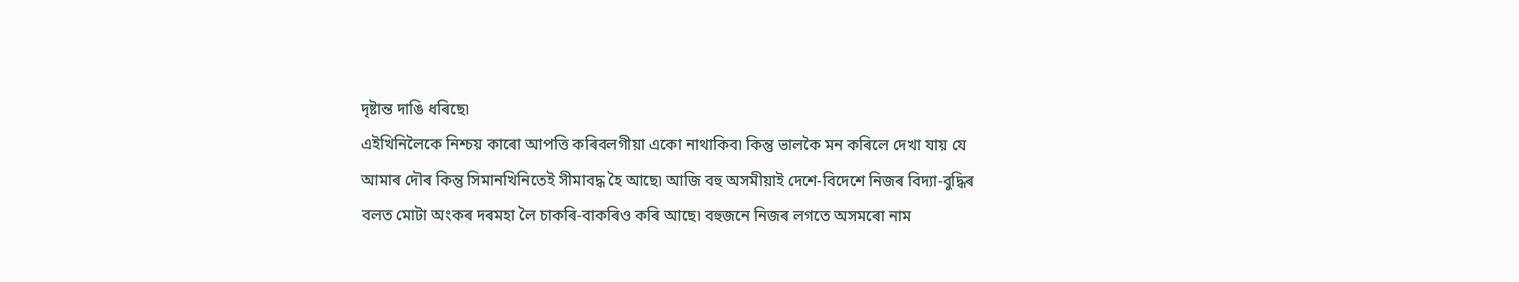দৃষ্টান্ত দাঙি ধৰিছে৷
এইখিনিলৈকে নিশ্চয় কাৰো আপত্তি কৰিবলগীয়া একো নাথাকিব৷ কিন্তু ভালকৈ মন কৰিলে দেখা যায় যে আমাৰ দৌৰ কিন্তু সিমানখিনিতেই সীমাবদ্ধ হৈ আছে৷ আজি বহু অসমীয়াই দেশে-বিদেশে নিজৰ বিদ্যা-বুদ্ধিৰ বলত মোটা অংকৰ দৰমহা লৈ চাকৰি-বাকৰিও কৰি আছে৷ বহুজনে নিজৰ লগতে অসমৰো নাম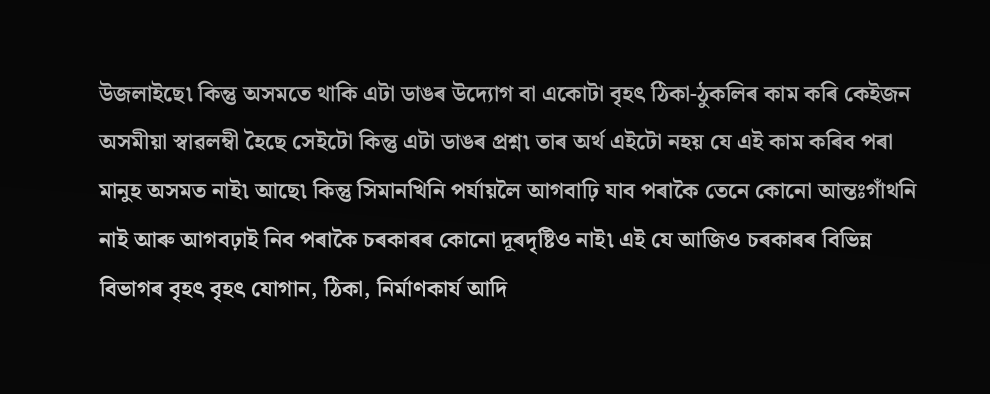উজলাইছে৷ কিন্তু অসমতে থাকি এটা ডাঙৰ উদ্যোগ বা একোটা বৃহৎ ঠিকা-ঠুকলিৰ কাম কৰি কেইজন অসমীয়া স্বাৱলম্বী হৈছে সেইটো কিন্তু এটা ডাঙৰ প্ৰশ্ন৷ তাৰ অৰ্থ এইটো নহয় যে এই কাম কৰিব পৰা মানুহ অসমত নাই৷ আছে৷ কিন্তু সিমানখিনি পৰ্যায়লৈ আগবাঢ়ি যাব পৰাকৈ তেনে কোনো আন্তঃগাঁথনি নাই আৰু আগবঢ়াই নিব পৰাকৈ চৰকাৰৰ কোনো দূৰদৃষ্টিও নাই৷ এই যে আজিও চৰকাৰৰ বিভিন্ন বিভাগৰ বৃহৎ বৃহৎ যোগান, ঠিকা, নিৰ্মাণকাৰ্য আদি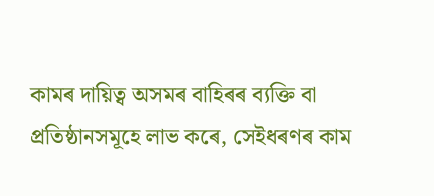কামৰ দায়িত্ব অসমৰ বাহিৰৰ ব্যক্তি বা প্ৰতিষ্ঠানসমূহে লাভ কৰে, সেইধৰণৰ কাম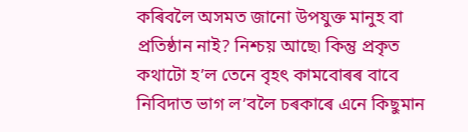কৰিবলৈ অসমত জানো উপযুক্ত মানুহ বা প্ৰতিষ্ঠান নাই? নিশ্চয় আছে৷ কিন্তু প্ৰকৃত কথাটো হ’ল তেনে বৃহৎ কামবোৰৰ বাবে নিবিদাত ভাগ ল’বলৈ চৰকাৰে এনে কিছুমান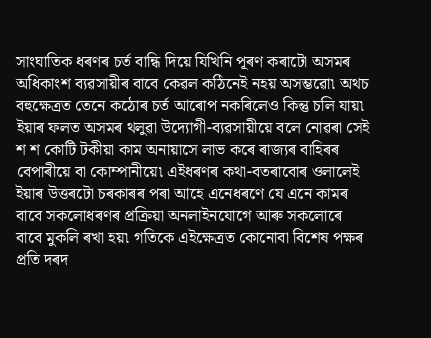সাংঘাতিক ধৰণৰ চৰ্ত বান্ধি দিয়ে যিখিনি পূৰণ কৰাটো অসমৰ অধিকাংশ ব্যৱসায়ীৰ বাবে কেৱল কঠিনেই নহয় অসম্ভৱো৷ অথচ বহুক্ষেত্ৰত তেনে কঠোৰ চৰ্ত আৰোপ নকৰিলেও কিন্তু চলি যায়৷ ইয়াৰ ফলত অসমৰ থলুৱা উদ্যোগী-ব্যৱসায়ীয়ে বলে নোৱৰা সেই শ শ কোটি টকীয়া কাম অনায়াসে লাভ কৰে ৰাজ্যৰ বাহিৰৰ বেপাৰীয়ে বা কোম্পানীয়ে৷ এইধৰণৰ কথা-বতৰাবোৰ ওলালেই ইয়াৰ উত্তৰটো চৰকাৰৰ পৰা আহে এনেধৰণে যে এনে কামৰ বাবে সকলোধৰণৰ প্ৰক্ৰিয়া অনলাইনযোগে আৰু সকলোৰে বাবে মুকলি ৰখা হয়৷ গতিকে এইক্ষেত্ৰত কোনোবা বিশেষ পক্ষৰ প্ৰতি দৰদ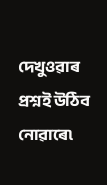দেখুওৱাৰ প্ৰশ্নই উঠিব নোৱাৰে৷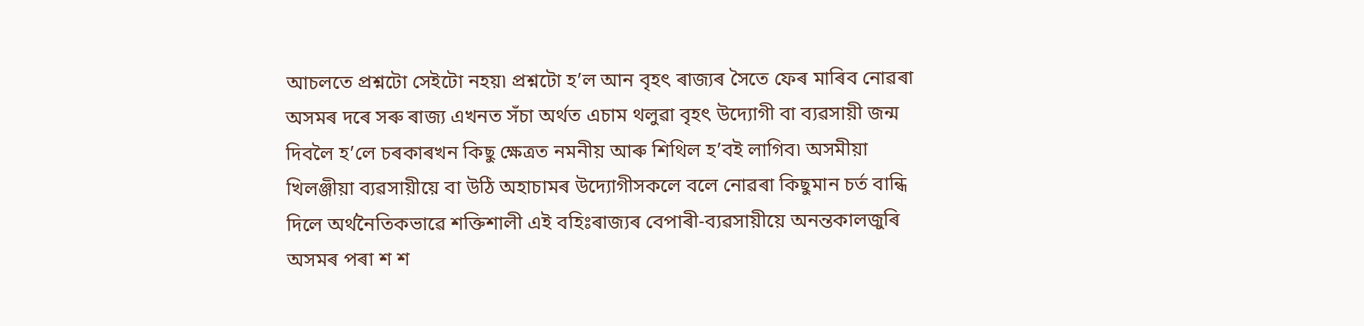আচলতে প্ৰশ্নটো সেইটো নহয়৷ প্ৰশ্নটো হ’ল আন বৃহৎ ৰাজ্যৰ সৈতে ফেৰ মাৰিব নোৱৰা অসমৰ দৰে সৰু ৰাজ্য এখনত সঁচা অৰ্থত এচাম থলুৱা বৃহৎ উদ্যোগী বা ব্যৱসায়ী জন্ম দিবলৈ হ’লে চৰকাৰখন কিছু ক্ষেত্ৰত নমনীয় আৰু শিথিল হ’বই লাগিব৷ অসমীয়া খিলঞ্জীয়া ব্যৱসায়ীয়ে বা উঠি অহাচামৰ উদ্যোগীসকলে বলে নোৱৰা কিছুমান চৰ্ত বান্ধি দিলে অৰ্থনৈতিকভাৱে শক্তিশালী এই বহিঃৰাজ্যৰ বেপাৰী-ব্যৱসায়ীয়ে অনন্তকালজুৰি অসমৰ পৰা শ শ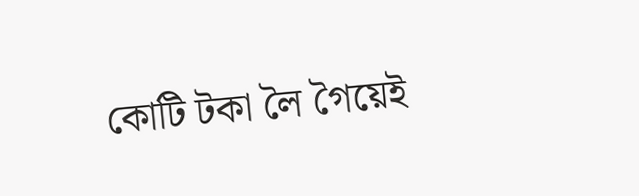কোটি টকা লৈ গৈয়েই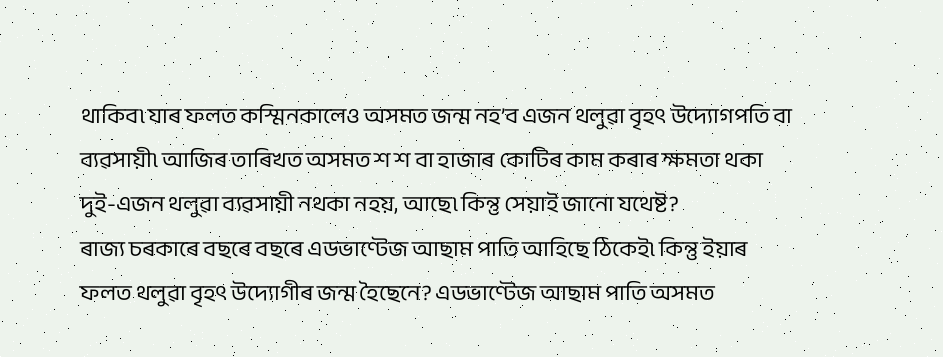থাকিব৷ যাৰ ফলত কস্মিনকালেও অসমত জন্ম নহ’ব এজন থলুৱা বৃহৎ উদ্যোগপতি বা ব্যৱসায়ী৷ আজিৰ তাৰিখত অসমত শ শ বা হাজাৰ কোটিৰ কাম কৰাৰ ক্ষমতা থকা দুই-এজন থলুৱা ব্যৱসায়ী নথকা নহয়, আছে৷ কিন্তু সেয়াই জানো যথেষ্ট?
ৰাজ্য চৰকাৰে বছৰে বছৰে এডভাণ্টেজ আছাম পাতি আহিছে ঠিকেই৷ কিন্তু ইয়াৰ ফলত থলুৱা বৃহৎ উদ্যোগীৰ জন্ম হৈছেনে? এডভাণ্টেজ আছাম পাতি অসমত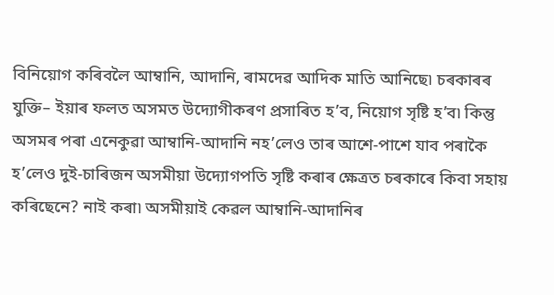বিনিয়োগ কৰিবলৈ আম্বানি, আদানি, ৰামদেৱ আদিক মাতি আনিছে৷ চৰকাৰৰ যুক্তি– ইয়াৰ ফলত অসমত উদ্যোগীকৰণ প্ৰসাৰিত হ’ব, নিয়োগ সৃষ্টি হ’ব৷ কিন্তু অসমৰ পৰা এনেকুৱা আম্বানি-আদানি নহ’লেও তাৰ আশে-পাশে যাব পৰাকৈ হ’লেও দুই-চাৰিজন অসমীয়া উদ্যোগপতি সৃষ্টি কৰাৰ ক্ষেত্ৰত চৰকাৰে কিবা সহায় কৰিছেনে? নাই কৰা৷ অসমীয়াই কেৱল আম্বানি-আদানিৰ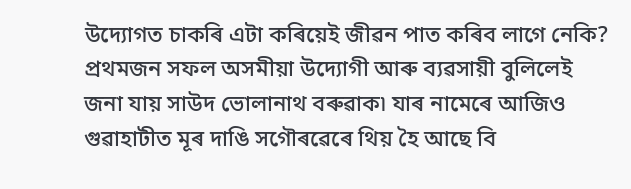উদ্যোগত চাকৰি এটা কৰিয়েই জীৱন পাত কৰিব লাগে নেকি? প্ৰথমজন সফল অসমীয়া উদ্যোগী আৰু ব্যৱসায়ী বুলিলেই জনা যায় সাউদ ভোলানাথ বৰুৱাক৷ যাৰ নামেৰে আজিও গুৱাহাটীত মূৰ দাঙি সগৌৰৱেৰে থিয় হৈ আছে বি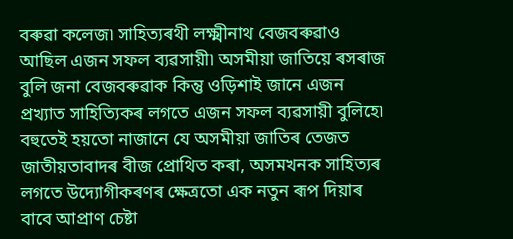বৰুৱা কলেজ৷ সাহিত্যৰথী লক্ষ্মীনাথ বেজবৰুৱাও আছিল এজন সফল ব্যৱসায়ী৷ অসমীয়া জাতিয়ে ৰসৰাজ বুলি জনা বেজবৰুৱাক কিন্তু ওড়িশাই জানে এজন প্ৰখ্যাত সাহিত্যিকৰ লগতে এজন সফল ব্যৱসায়ী বুলিহে৷ বহুতেই হয়তো নাজানে যে অসমীয়া জাতিৰ তেজত জাতীয়তাবাদৰ বীজ প্ৰোথিত কৰা, অসমখনক সাহিত্যৰ লগতে উদ্যোগীকৰণৰ ক্ষেত্ৰতো এক নতুন ৰূপ দিয়াৰ বাবে আপ্ৰাণ চেষ্টা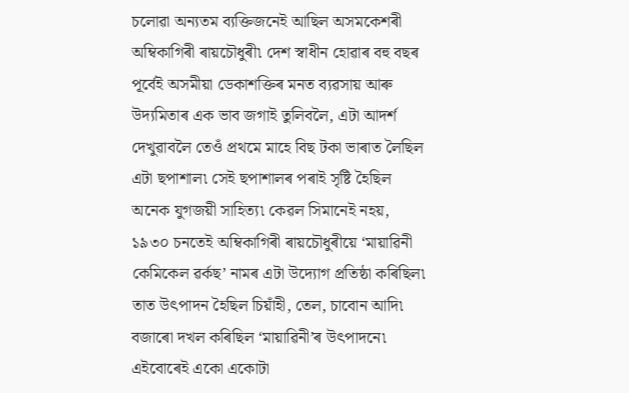চলোৱা অন্যতম ব্যক্তিজনেই আছিল অসমকেশৰী অম্বিকাগিৰী ৰায়চৌধুৰী৷ দেশ স্বাধীন হোৱাৰ বহু বছৰ পূৰ্বেই অসমীয়া ডেকাশক্তিৰ মনত ব্যৱসায় আৰু উদ্যমিতাৰ এক ভাব জগাই তুলিবলৈ, এটা আদৰ্শ দেখুৱাবলৈ তেওঁ প্ৰথমে মাহে বিছ টকা ভাৰাত লৈছিল এটা ছপাশাল৷ সেই ছপাশালৰ পৰাই সৃষ্টি হৈছিল অনেক যুগজয়ী সাহিত্য৷ কেৱল সিমানেই নহয়, ১৯৩০ চনতেই অম্বিকাগিৰী ৰায়চৌধুৰীয়ে ‘মায়াৱিনী কেমিকেল ৱৰ্কছ’ নামৰ এটা উদ্যোগ প্ৰতিষ্ঠা কৰিছিল৷ তাত উৎপাদন হৈছিল চিয়াঁহী, তেল, চাবোন আদি৷ বজাৰো দখল কৰিছিল ‘মায়াৱিনী’ৰ উৎপাদনে৷ এইবোৰেই একো একোটা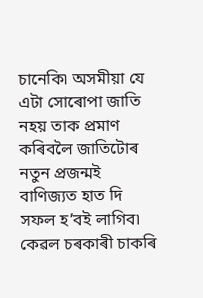চানেকি৷ অসমীয়া যে এটা সোৰোপা জাতি নহয় তাক প্ৰমাণ কৰিবলৈ জাতিটোৰ নতুন প্ৰজন্মই বাণিজ্যত হাত দি সফল হ’বই লাগিব৷ কেৱল চৰকাৰী চাকৰি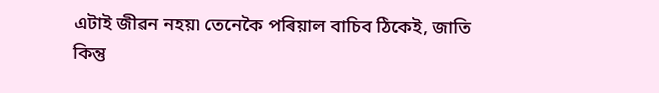এটাই জীৱন নহয়৷ তেনেকৈ পৰিয়াল বাচিব ঠিকেই, জাতি কিন্তু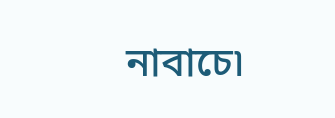নাবাচে৷